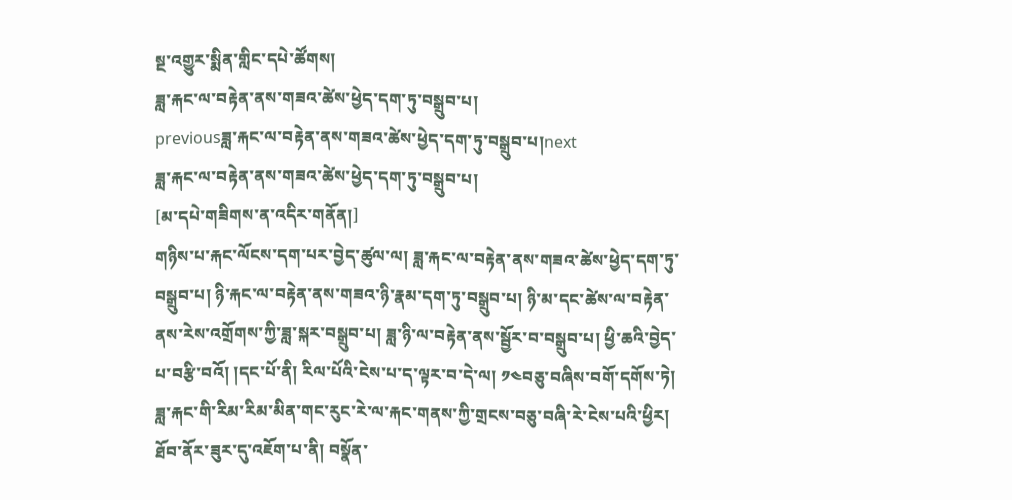སྔ་འགྱུར་སྨིན་གླིང་དཔེ་ཚོགས།
ཟླ་རྐང་ལ་བརྟེན་ནས་གཟའ་ཚེས་ཕྱེད་དག་ཏུ་བསྒྲུབ་པ།
previousཟླ་རྐང་ལ་བརྟེན་ནས་གཟའ་ཚེས་ཕྱེད་དག་ཏུ་བསྒྲུབ་པ།next
ཟླ་རྐང་ལ་བརྟེན་ནས་གཟའ་ཚེས་ཕྱེད་དག་ཏུ་བསྒྲུབ་པ།
[མ་དཔེ་གཟིགས་ན་འདིར་གནོན།]
གཉིས་པ་རྐང་ལོངས་དག་པར་བྱེད་ཚུལ་ལ། ཟླ་རྐང་ལ་བརྟེན་ནས་གཟའ་ཚེས་ཕྱེད་དག་ཏུ་བསྒྲུབ་པ། ཉི་རྐང་ལ་བརྟེན་ནས་གཟའ་ཉི་རྣམ་དག་ཏུ་བསྒྲུབ་པ། ཉི་མ་དང་ཚེས་ལ་བརྟེན་ནས་རེས་འགྲོགས་ཀྱི་ཟླ་སྐར་བསྒྲུབ་པ། ཟླ་ཉི་ལ་བརྟེན་ནས་སྦྱོར་བ་བསྒྲུབ་པ། ཕྱི་ཆའི་བྱེད་པ་བརྩི་བའོ། །དང་པོ་ནི། རིལ་པོའི་ངེས་པ་ད་ལྟར་བ་དེ་ལ། ༡༤བཅུ་བཞིས་བགོ་དགོས་ཏེ། ཟླ་རྐང་གི་རིམ་རིམ་མིན་གང་རུང་རེ་ལ་རྐང་གནས་ཀྱི་གྲངས་བཅུ་བཞི་རེ་ངེས་པའི་ཕྱིར། ཐོབ་ནོར་ཟུར་དུ་འཇོག་པ་ནི། བསྣོན་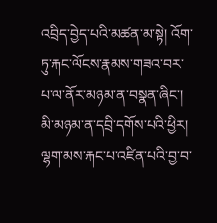འབྲིད་བྱེད་པའི་མཚན་མ་སྟེ། འོག་ཏུ་རྐང་ལོངས་རྣམས་གཟའ་བར་པ་ལ་ནོར་མཉམ་ན་བསྣན་ཞིང་། མི་མཉམ་ན་དབྲི་དགོས་པའི་ཕྱིར། ལྷག་མས་རྐང་པ་འཛིན་པའི་བྱ་བ་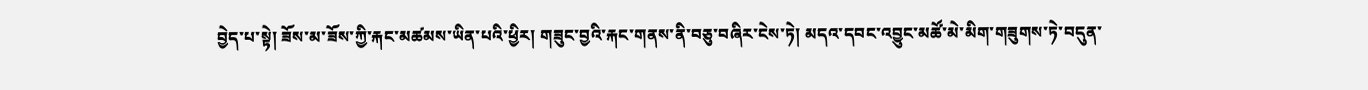བྱེད་པ་སྟེ། ཟོས་མ་ཟོས་ཀྱི་རྐང་མཚམས་ཡིན་པའི་ཕྱིར། གཟུང་བྱའི་རྐང་གནས་ནི་བཅུ་བཞིར་ངེས་ཏེ། མདའ་དབང་འབྱུང་མཚོ་མེ་མིག་གཟུགས་ཏེ་བདུན་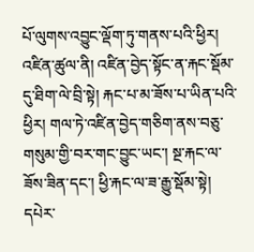པོ་ལུགས་འབྱུང་ལྡོག་ཏུ་གནས་པའི་ཕྱིར། འཛིན་ཚུལ་ནི། འཛིན་བྱེད་སྟོང་ན་རྐང་སྡོམ་དུ་ཐིག་ལེ་བྲི་སྟེ། རྐང་པ་མ་ཟོས་པ་ཡིན་པའི་ཕྱིར། གལ་ཏེ་འཛིན་བྱེད་གཅིག་ནས་བཅུ་གསུམ་གྱི་བར་གང་བྱུང་ཡང་། སྔ་རྐང་ལ་ཟོས་ཟིན་དང་། ཕྱི་རྐང་ལ་ཟ་རྒྱུ་སྡོམ་སྟེ། དཔེར་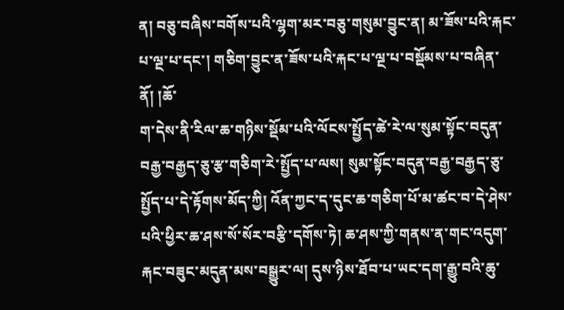ན། བཅུ་བཞིས་བགོས་པའི་ལྷག་མར་བཅུ་གསུམ་བྱུང་ན། མ་ཟོས་པའི་རྐང་པ་ལྔ་པ་དང་། གཅིག་བྱུང་ན་ཟོས་པའི་རྐང་པ་ལྔ་པ་བསྡོམས་པ་བཞིན་ནོ། །ཆོ་
ག་དེས་ནི་རིལ་ཆ་གཉིས་སྡོམ་པའི་ལོངས་སྤྱོད་ཚེ་རེ་ལ་སུམ་སྟོང་བདུན་བརྒྱ་བརྒྱད་ཅུ་རྩ་གཅིག་རེ་སྤྱོད་པ་ལས། སུམ་སྟོང་བདུན་བརྒྱ་བརྒྱད་ཅུ་སྤྱོད་པ་དེ་རྟོགས་མོད་ཀྱི། འོན་ཀྱང་ད་དུང་ཆ་གཅིག་པོ་མ་ཚང་བ་དེ་ཤེས་པའི་ཕྱིར་ཆ་ཤས་སོ་སོར་བརྩི་དགོས་ཏེ། ཆ་ཤས་ཀྱི་གནས་ན་གང་འདུག་རྐང་བཟུང་མདུན་མས་བསྒྱུར་ལ། དུས་ཉིས་ཐོབ་པ་ཡང་དག་རྒྱུ་བའི་ཆུ་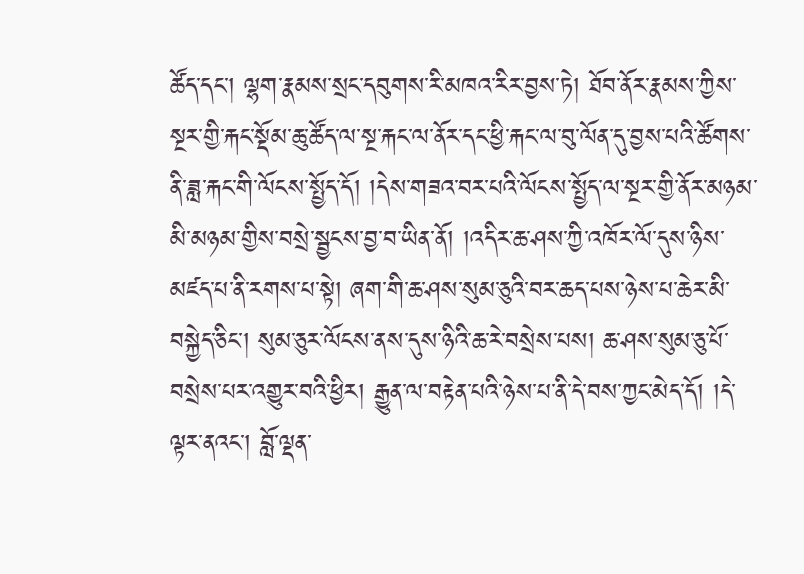ཚོད་དང་། ལྷག་རྣམས་སྲང་དབུགས་རི་མཁའ་རིར་བྱས་ཏེ། ཐོབ་ནོར་རྣམས་ཀྱིས་སྔར་གྱི་རྐང་སྡོམ་ཆུ་ཚོད་ལ་སྔ་རྐང་ལ་ནོར་དང་ཕྱི་རྐང་ལ་བུ་ལོན་དུ་བྱས་པའི་ཚོགས་ནི་ཟླ་རྐང་གི་ལོངས་སྤྱོད་དོ། །དེས་གཟའ་བར་པའི་ལོངས་སྤྱོད་ལ་སྔར་གྱི་ནོར་མཉམ་མི་མཉམ་གྱིས་བསྲེ་སྦྱངས་བྱ་བ་ཡིན་ནོ། །འདིར་ཆ་ཤས་ཀྱི་འཁོར་ལོ་དུས་ཉིས་མཛད་པ་ནི་རགས་པ་སྟེ། ཞག་གི་ཆ་ཤས་སུམ་ཅུའི་བར་ཆད་པས་ཉེས་པ་ཆེར་མི་བསྐྱེད་ཅིང་། སུམ་ཅུར་ལོངས་ནས་དུས་ཉིའི་ཆ་རེ་བསྲེས་པས། ཆ་ཤས་སུམ་ཅུ་པོ་བསྲེས་པར་འགྱུར་བའི་ཕྱིར། རྒྱུན་ལ་བརྟེན་པའི་ཉེས་པ་ནི་དེ་བས་ཀྱང་མེད་དོ། །དེ་ལྟར་ནའང་། བློ་ལྡན་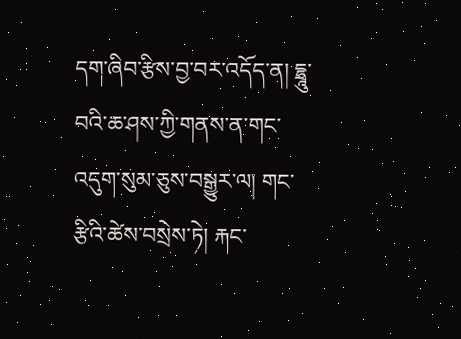དག་ཞིབ་རྩིས་བྱ་བར་འདོད་ན། དྷྲཱུ་བའི་ཆ་ཤས་ཀྱི་གནས་ན་གང་འདུག་སུམ་ཅུས་བསྒྱུར་ལ། གང་རྩིའི་ཚེས་བསྲེས་ཏེ། རྐང་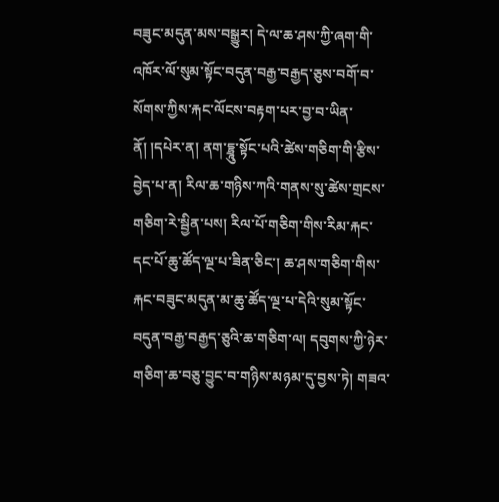བཟུང་མདུན་མས་བསྒྱུར། དེ་ལ་ཆ་ཤས་ཀྱི་ཞག་གི་འཁོར་ལོ་སུམ་སྟོང་བདུན་བརྒྱ་བརྒྱད་ཅུས་བགོ་བ་སོགས་ཀྱིས་རྐང་ལོངས་བརྟག་པར་བྱ་བ་ཡིན་ནོ། །དཔེར་ན། ནག་དྷྲཱུ་སྟོང་པའི་ཚེས་གཅིག་གི་རྩིས་བྱེད་པ་ན། རིལ་ཆ་གཉིས་ཀའི་གནས་སུ་ཚེས་གྲངས་གཅིག་རེ་སྦྱིན་པས། རིལ་པོ་གཅིག་གིས་རིམ་རྐང་དང་པོ་ཆུ་ཚོད་ལྔ་པ་ཟིན་ཅིང་། ཆ་ཤས་གཅིག་གིས་རྐང་བཟུང་མདུན་མ་ཆུ་ཚོད་ལྔ་པ་དེའི་སུམ་སྟོང་བདུན་བརྒྱ་བརྒྱད་ཅུའི་ཆ་གཅིག་ལ། དབུགས་ཀྱི་ཉེར་གཅིག་ཆ་བཅུ་བྱུང་བ་གཉིས་མཉམ་དུ་བྱས་ཏེ། གཟའ་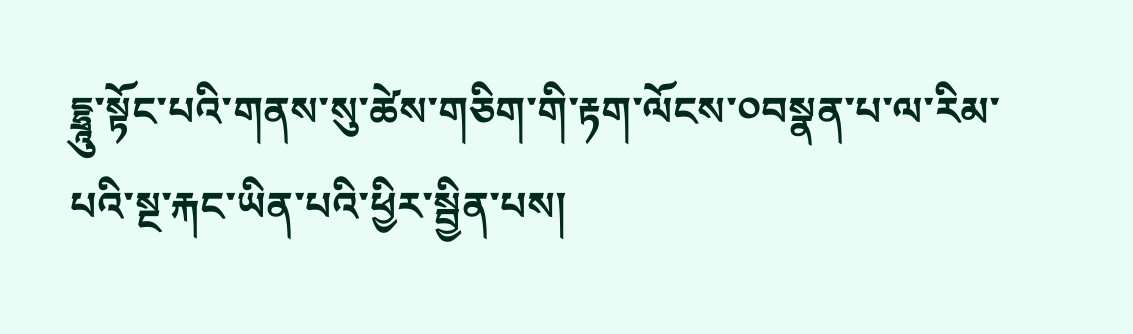དྷྲཱུ་སྟོང་པའི་གནས་སུ་ཚེས་གཅིག་གི་རྟག་ལོངས་༠བསྣན་པ་ལ་རིམ་པའི་སྔ་རྐང་ཡིན་པའི་ཕྱིར་སྦྱིན་པས།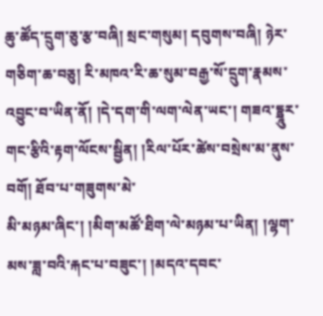ཆུ་ཚོད་དྲུག་ཅུ་རྩ་བཞི། སྲང་གསུམ། དབུགས་བཞི། ཉེར་གཅིག་ཆ་བཅུ། རི་མཁའ་རི་ཆ་སུམ་བརྒྱ་སོ་དྲུག་རྣམས་འབྱུང་བ་ཡིན་ནོ། །དེ་དག་གི་ལག་ལེན་ཡང་། གཟའ་དྷྲཱུར་གང་རྩིའི་རྟག་ལོངས་སྦྱིན། །རིལ་པོར་ཚེས་བསྲེས་མ་ནུས་བགོ། ཐོབ་པ་གཟུགས་མེ་
མི་མཉམ་ཞིང་། །མིག་མཚོ་ཐིག་ལེ་མཉམ་པ་ཡིན། །ལྷག་མས་ཟླ་བའི་རྐང་པ་བཟུང་། །མདའ་དབང་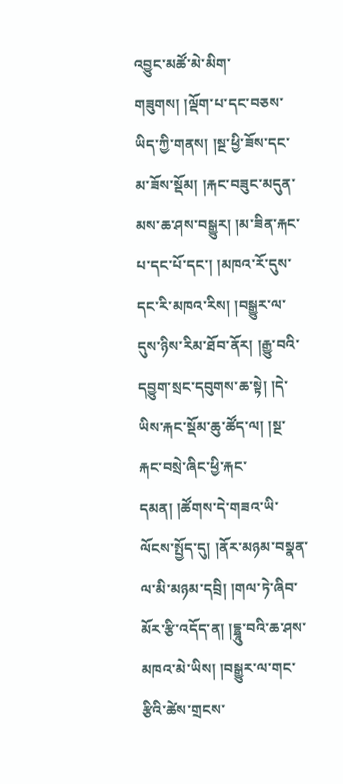འབྱུང་མཚོ་མེ་མིག་གཟུགས། །ལྡོག་པ་དང་བཅས་ཡིད་ཀྱི་གནས། །སྔ་ཕྱི་ཟོས་དང་མ་ཟོས་སྡོམ། །རྐང་བཟུང་མདུན་མས་ཆ་ཤས་བསྒྱུར། །མ་ཟིན་རྐང་པ་དང་པོ་དང་། །མཁའ་རོ་དུས་དང་རི་མཁའ་རིས། །བསྒྱུར་ལ་དུས་ཉིས་རིམ་ཐོབ་ནོར། །རྒྱུ་བའི་དབྱུག་སྲང་དབུགས་ཆ་སྟེ། །དེ་ཡིས་རྐང་སྡོམ་ཆུ་ཚོད་ལ། །སྔ་རྐང་བསྲེ་ཞིང་ཕྱི་རྐང་དམན། །ཚོགས་དེ་གཟའ་ཡི་ལོངས་སྤྱོད་དུ། །ནོར་མཉམ་བསྣན་ལ་མི་མཉམ་དབྲི། །གལ་ཏེ་ཞིབ་མོར་རྩི་འདོད་ན། །དྷྲཱུ་བའི་ཆ་ཤས་མཁའ་མེ་ཡིས། །བསྒྱུར་ལ་གང་རྩིའི་ཚེས་གྲངས་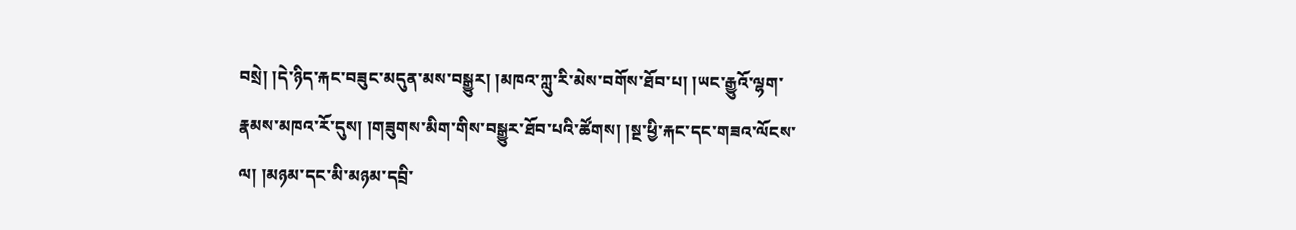བསྲེ། །དེ་ཉིད་རྐང་བཟུང་མདུན་མས་བསྒྱུར། །མཁའ་ཀླུ་རི་མེས་བགོས་ཐོབ་པ། །ཡང་རྒྱུའོ་ལྷག་རྣམས་མཁའ་རོ་དུས། །གཟུགས་མིག་གིས་བསྒྱུར་ཐོབ་པའི་ཚོགས། །སྔ་ཕྱི་རྐང་དང་གཟའ་ལོངས་ལ། །མཉམ་དང་མི་མཉམ་དབྲི་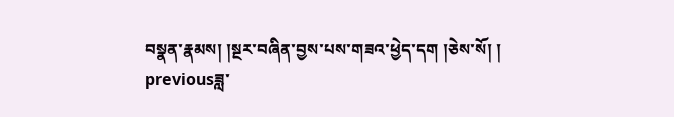བསྣན་རྣམས། །སྔར་བཞིན་བྱས་པས་གཟའ་ཕྱེད་དག །ཅེས་སོ། །
previousཟླ་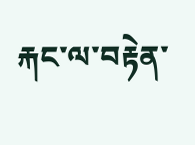རྐང་ལ་བརྟེན་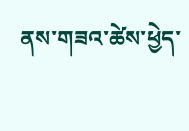ནས་གཟའ་ཚེས་ཕྱེད་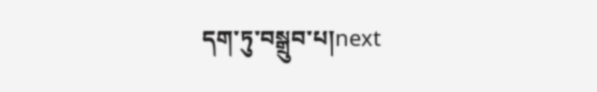དག་ཏུ་བསྒྲུབ་པ།next